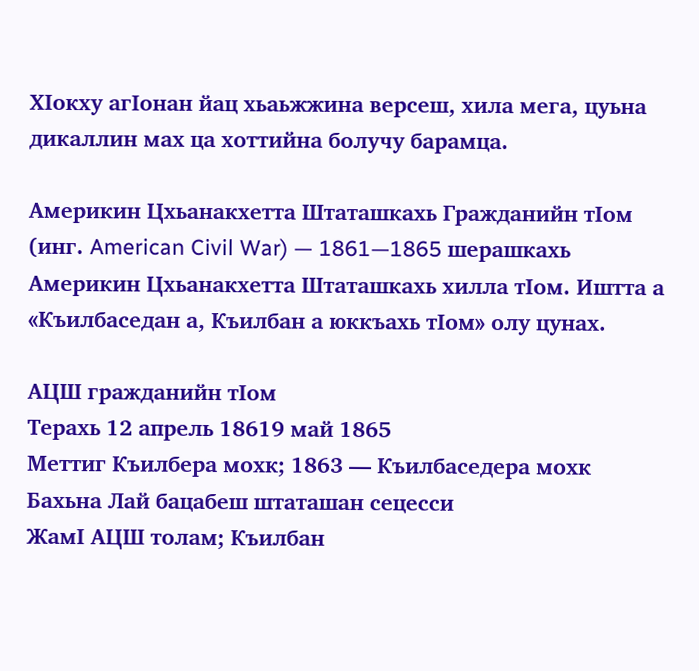ХӀокху агӀонан йац хьаьжжина версеш, хила мега, цуьна дикаллин мах ца хоттийна болучу барамца.

Америкин Цхьанакхетта Штаташкахь Гражданийн тӀом (инг. American Civil War) — 1861—1865 шерашкахь Америкин Цхьанакхетта Штаташкахь хилла тӀом. Иштта а «Къилбаседан а, Къилбан а юккъахь тӀом» олу цунах.

АЦШ гражданийн тӀом
Терахь 12 апрель 18619 май 1865
Меттиг Къилбера мохк; 1863 — Къилбаседера мохк
Бахьна Лай бацабеш штаташан сецесси
ЖамӀ АЦШ толам; Къилбан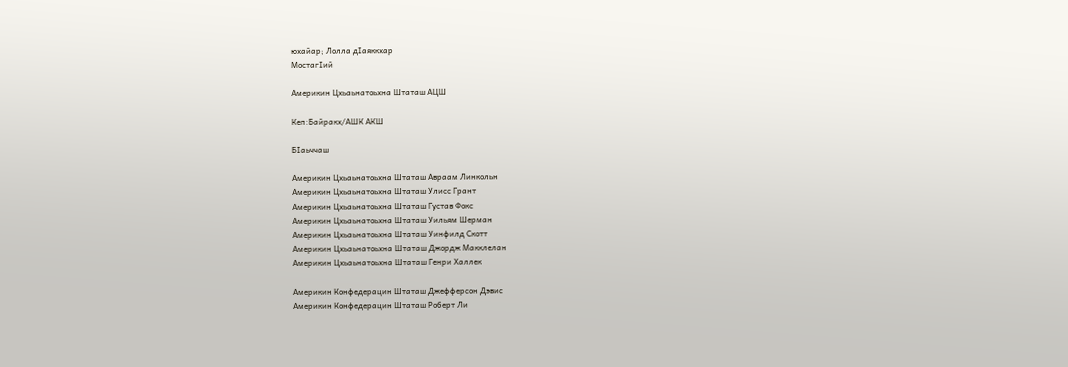юхайар; Лолла дIаяккхар
МостагӀий

Америкин Цхьаьнатоьхна Штаташ АЦШ

Кеп:Байракх/АШК АКШ

БӀаьччаш

Америкин Цхьаьнатоьхна Штаташ Авраам Линкольн
Америкин Цхьаьнатоьхна Штаташ Улисс Грант
Америкин Цхьаьнатоьхна Штаташ Густав Фокс
Америкин Цхьаьнатоьхна Штаташ Уильям Шерман
Америкин Цхьаьнатоьхна Штаташ Уинфилд Скотт
Америкин Цхьаьнатоьхна Штаташ Джордж Макклелан
Америкин Цхьаьнатоьхна Штаташ Генри Халлек

Америкин Конфедерацин Штаташ Джефферсон Дэвис
Америкин Конфедерацин Штаташ Роберт Ли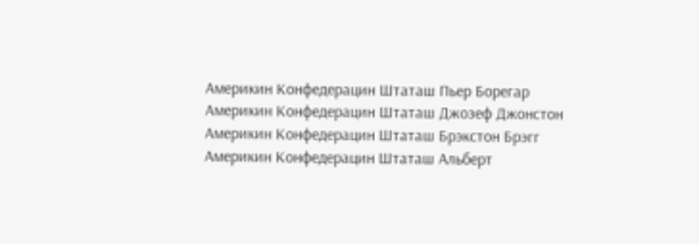Америкин Конфедерацин Штаташ Пьер Борегар
Америкин Конфедерацин Штаташ Джозеф Джонстон
Америкин Конфедерацин Штаташ Брэкстон Брэгг
Америкин Конфедерацин Штаташ Альберт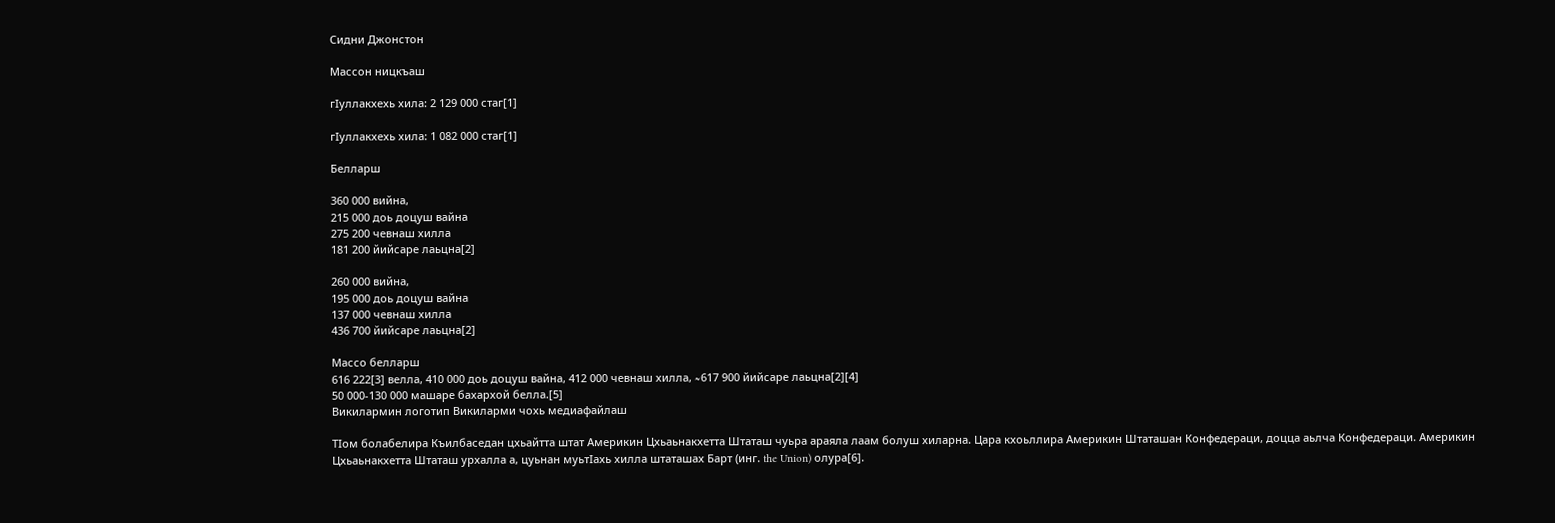Сидни Джонстон

Массон ницкъаш

гӀуллакхехь хила: 2 129 000 стаг[1]

гӀуллакхехь хила: 1 082 000 стаг[1]

Белларш

360 000 вийна,
215 000 доь доцуш вайна
275 200 чевнаш хилла
181 200 йийсаре лаьцна[2]

260 000 вийна,
195 000 доь доцуш вайна
137 000 чевнаш хилла
436 700 йийсаре лаьцна[2]

Массо белларш
616 222[3] велла, 410 000 доь доцуш вайна, 412 000 чевнаш хилла, ≈617 900 йийсаре лаьцна[2][4]
50 000-130 000 машаре бахархой белла.[5]
Викилармин логотип Викиларми чохь медиафайлаш

ТӀом болабелира Къилбаседан цхьайтта штат Америкин Цхьаьнакхетта Штаташ чуьра араяла лаам болуш хиларна. Цара кхоьллира Америкин Штаташан Конфедераци, доцца аьлча Конфедераци. Америкин Цхьаьнакхетта Штаташ урхалла а, цуьнан муьтӀахь хилла штаташах Барт (инг. the Union) олура[6].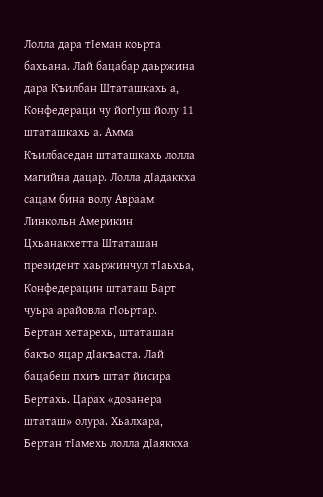Лолла дара тӀеман коьрта бахьана. Лай бацабар даьржина дара Къилбан Штаташкахь а, Конфедераци чу йогӀуш йолу 11 штаташкахь а. Амма Къилбаседан штаташкахь лолла магийна дацар. Лолла дӀадаккха сацам бина волу Авраам Линкольн Америкин Цхьанакхетта Штаташан президент хаьржинчул тӀаьхьа, Конфедерацин штаташ Барт чуьра арайовла гӀоьртар. Бертан хетарехь, штаташан бакъо яцар дӀакъаста. Лай бацабеш пхиъ штат йисира Бертахь. Царах «дозанера штаташ» олура. Хьалхара, Бертан тӀамехь лолла дӀаяккха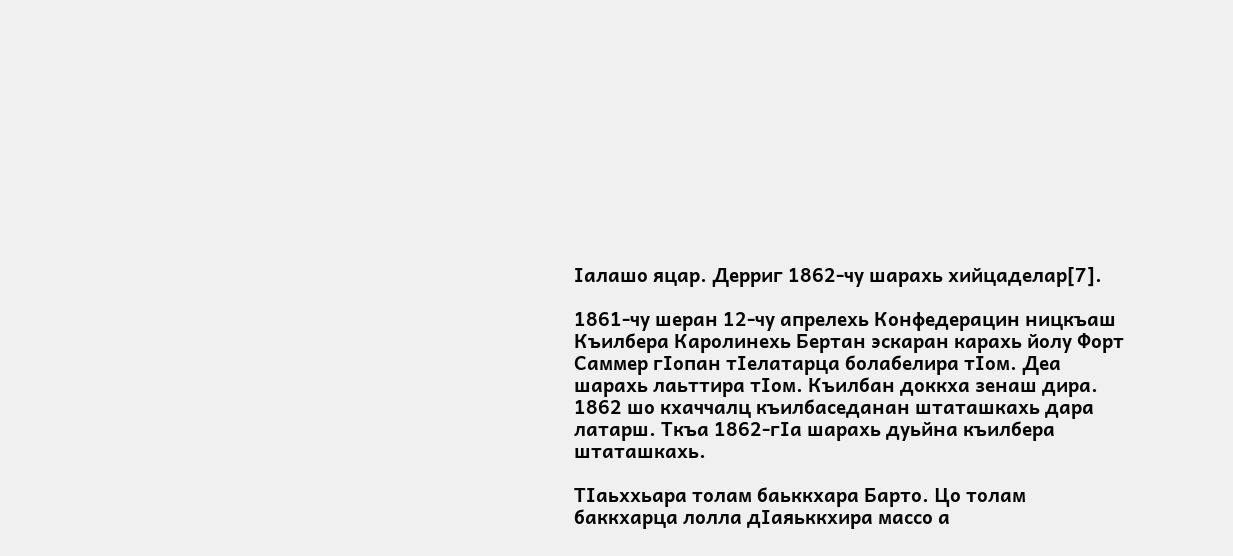Ӏалашо яцар. Дерриг 1862-чу шарахь хийцаделар[7].

1861-чу шеран 12-чу апрелехь Конфедерацин ницкъаш Къилбера Каролинехь Бертан эскаран карахь йолу Форт Саммер гӀопан тӀелатарца болабелира тӀом. Деа шарахь лаьттира тӀом. Къилбан доккха зенаш дира. 1862 шо кхаччалц къилбаседанан штаташкахь дара латарш. Ткъа 1862-гӀа шарахь дуьйна къилбера штаташкахь.

ТӀаьххьара толам баьккхара Барто. Цо толам баккхарца лолла дӀаяьккхира массо а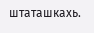штаташкахь.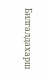Билгалдахарш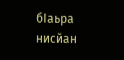бӀаьра нисйан